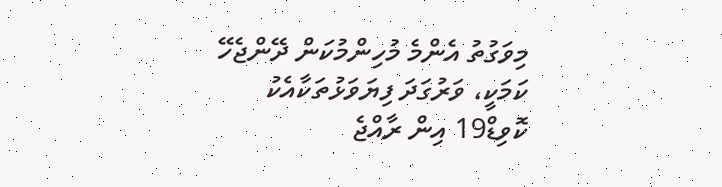މިވަގުތު އެންމެ މުހިންމުކަން ދޭންޖެހޭ ކަމަކީ، ވަރުގަދަ ފިޔަވަޅުތަކާއެކު ކޮވިޑް19 އިން ރާއްޖެ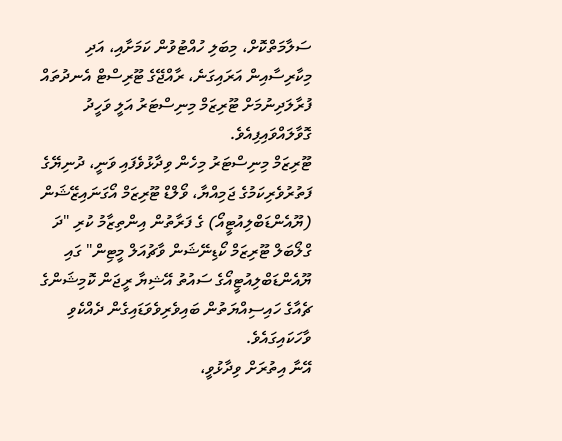ސަލާމަތްކޮށް، މިބަލި ހުއްޓުވުން ކަމަށާއި، އަދި މިކާރިސާއިން އަރައިގަނެ، ރާއްޖޭގެ ޓޫރިސްޓް އެނދުތައް ފުރާލަދިނުމަށް ޓޫރިޒަމް މިނިސްޓަރު އަލީ ވަހީދު ގޮވާލައްވައިފިއެވެ.
ޓޫރިޒަމް މިނިސްޓަރު މިހެން ވިދާޅުވެފައި ވަނީ، ދުނިޔޭގެ ފަތުރުވެރިކަމުގެ ޖަމިއްޔާ، ވޯލްޑް ޓޫރިޒަމް އޯގަނައިޒޭޝަން (ޔޫއެންޑަބްލިއުޓީއޯ) ގެ ފަރާތުން އިންތިޒާމު ކުރި "ދަ ގްލޯބަލް ޓޫރިޒަމް ކޯޑިނޭޝަން ވާޗުއަލް މީޓިން" ގައި ޔޫއެންޑަބްލިއުޓީއޯގެ ސައުތު އޭޝިޔާ ރީޖަން ކޮމިޝަންގެ ޗެއާގެ ހައިސިއްޔަތުން ބައިވެރިވެވަޑައިގެން ދެއްކެވި ވާހަކައިގައެވެ.
އޭނާ އިތުރަށް ވިދާޅުވީ،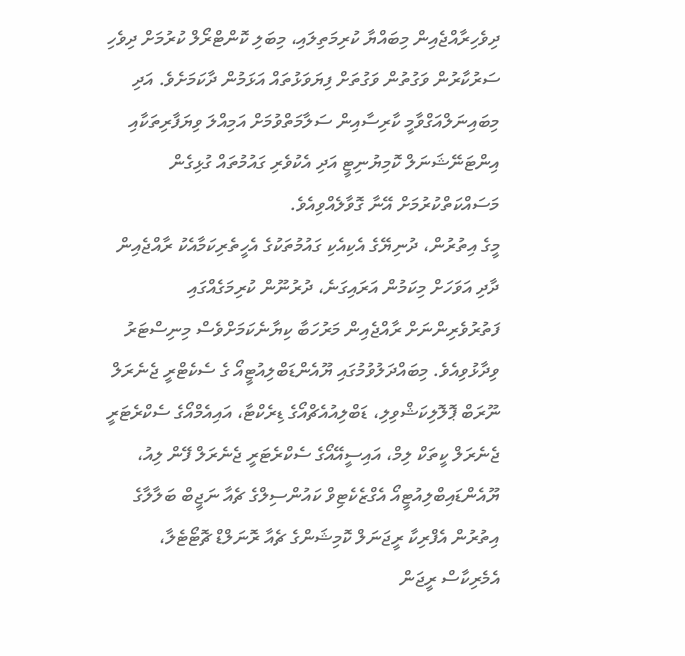ދިވެހިރާއްޖެއިން މިބައްޔާ ކުރިމަތިލައި، މިބަލި ކޮންޓްރޯލް ކުރުމަށް ދިވެހި ސަރުކާރުން ވަގުތުން ވަގުތަށް ފިޔަވަޅުތައް އަޅަމުން ދާކަމަށެވެ. އަދި މިބައިނަލްއަގްވާމީ ކާރިސާއިން ސަލާމަތްވުމަށް އަމިއްލަ ވިޔަފާރިތަކާއި އިންޓަނޭޝަނަލް ކޮމިޔުނިޓީ އަދި އެކުވެރި ގައުމުތައް ގުޅިގެން މަސައްކަތްކުރުމަށް އޭނާ ގޮވާލެއްވިއެވެ.
މީގެ އިތުރުން، ދުނިޔޭގެ އެކިއެކި ގައުމުތަކުގެ އެހީތެރިކަމާއެކު ރާއްޖެއިން ދާދި އަވަހަށް މިކަމުން އަރައިގަނެ، ދުރުނޫން ކުރިމަގެއްގައި ފަތުރުވެރިންނަށް ރާއްޖެއިން މަރުހަބާ ކިޔާނެކަމަށްވެސް މިނިސްޓަރު ވިދާޅުވިއެވެ. މިބައްދަލުވުމުގައި ޔޫއެންޑަބްލިއުޓީއޯ ގެ ސެކެޓްރީ ޖެނެރަލް ނޫރަބް ޕޮލޮލިކަޝްވިލި، ޑަބްލިއުއެޗްއޯގެ ޑިރެކްޓާ، އައިއެމްއޯގެ ސެކްރެޓަރީ ޖެނެރަލް ކީތަކް ލިމް، އައިސީއޭއޯގެ ސެކްރެޓަރީ ޖެނެރަލް ފޭން ލިއު، ޔޫއެންޑައިބްލިއުޓީއޯ އެގްޒެކެޓިވް ކައުންސިލްގެ ޗެއާ ނަޖީބް ބަލާލާގެ އިތުރުން އެފްރިކާ ރީޖަނަލް ކޮމިޝަންގެ ޗެއާ ރޮނަލްޑް ޗޮޓޯޓެލާ، އެމެރިކާސް ރީޖަން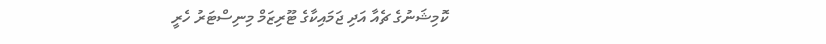ކޮމިޝަނުގެ ޗެއާ އަދި ޖަމައިކާގެ ޓޫރިޒަމް މިނިސްޓަރު ހެރީ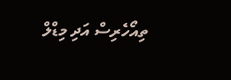ތިއޯހެރިސް އަދި މިޑްލް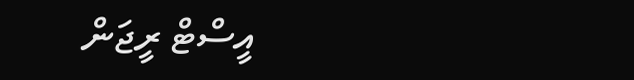އީސްޓް ރީޖަން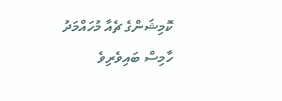ކޮމިޝަންގެ ޗެއާ މުހައްމަދު ހާމިސް ބައިވެރިވެ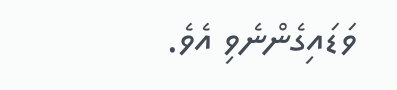ވަޑައިގެންނެވި އެވެ.